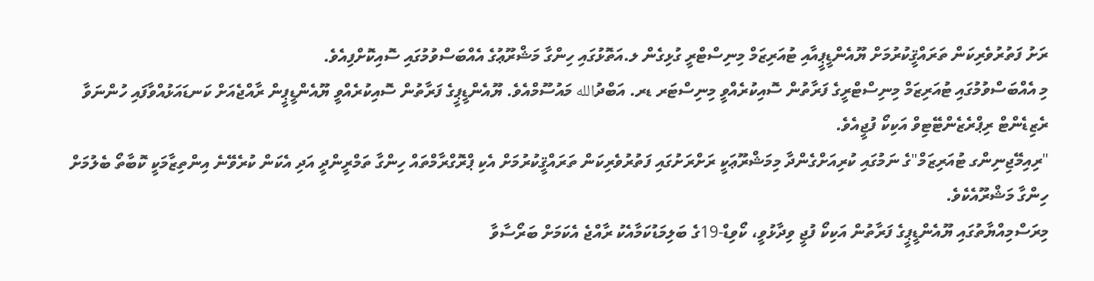ރަށު ފަތުރުވެރިކަން ތަރައްޤީކުރުމަށް ޔޫއެންޑީޕީއާއި ޓުއަރިޒަމް މިނިސްޓްރީ ގުޅިގެން ލ.އަތޮޅުގައި ހިންގާ މަޝްރޫޢުގެ އެއްބަސްވުމުގައި ސޮއިކޮށްފިއެވެ.
މި އެއްބަސްވުމުގައި ޓުއަރިޒަމް މިނިސްޓްރީގެ ފަރާތުން ސޮއިކުރެއްވީ މިނިސްޓަރ ޑރ. އަބްދުالله މައުސޫމްއެވެ. ޔޫއެންޑީޕީގެ ފަރާތުން ސޮއިކުރެއްވީ ޔޫއެންޑީޕީން ރާއްޖެއަށް ކަނޑައަޅުއްވާފައި ހުންނަވާ ރެޒިޑެންޓް ރިޕްރެޒެންޓޭޓިވް އަކިކޯ ފުޖީއެވެ.
"ރިއިމޭޖިނިންގ ޓުއަރިޒަމް"ގެ ނަމުގައި ކުރިއަށްގެންދާ މިމަޝްރޫޢަކީ ރަށްރަށުގައި ފަތުރުވެރިކަން ތަރައްޤީކުރުމަށް އެކި ޕްރޮގްރާމްތައް ހިންގާ ތަމްރީންދީ އަދި އެކަން ކުރެވޭނެ އިންތިޒާމަކީ ކޮބާތޯ ބެލުމަށް ހިންގާ މަޝްރޫއެކެވެ.
މިރަސްމިއްޔާތުގައި ޔޫއެންޑީޕީގެ ފަރާތުން އަކިކޯ ފުޖީ ވިދާޅުވީ، ކޯވިޑް-19ގެ ބަލިމަޑުކަމާއެކު ރާއްޖެ އެކަމަށް ބަރޯސާވާ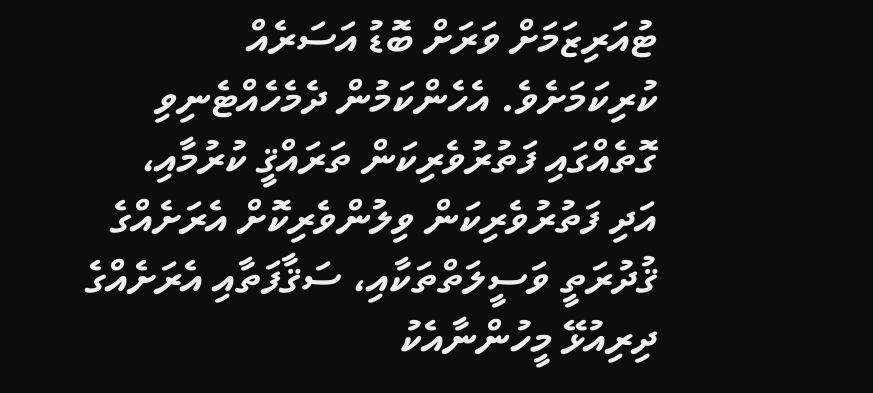ޓުއަރިޒަމަށް ވަރަށް ބޮޑު އަސަރެއް ކުރިކަމަށެވެ. އެހެންކަމުން ދެމެހެއްޓެނިވި ގޮތެއްގައި ފަތުރުވެރިކަން ތަރައްޤީ ކުރުމާއި، އަދި ފަތުރުވެރިކަން ވިލުންވެރިކޮށް އެރަށެއްގެ ޤުދުރަތީ ވަސީލަތްތަކާއި، ސަޤާފަތާއި އެރަށެއްގެ ދިރިއުޅޭ މީހުންނާއެކު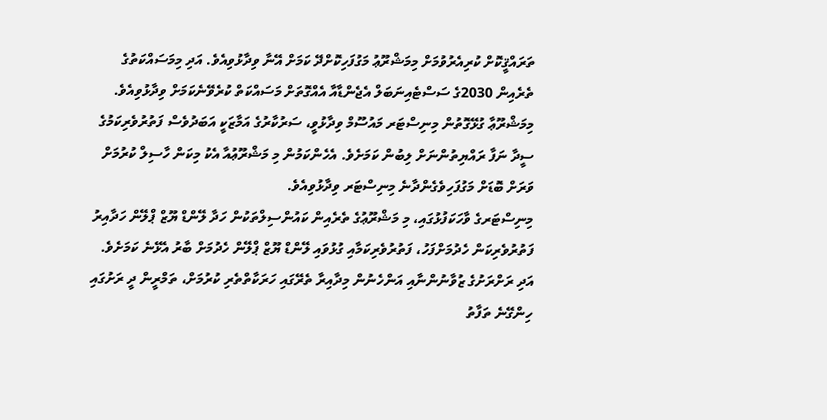ތަރައްޤީކޮށް ކުރިއެރުވުމަށް މިމަޝްރޫޢު މަގުފަހިކޮށްދޭ ކަމަށް އޭނާ ވިދާޅުވިއެވެ. އަދި މިމަސައްކަތުގެ ތެރެއިން 2030ގެ ސަސްޓެއިނަބަލް އެޖެންޑާއާ އެއްގޮތަށް މަސައްކަތް ކުރެވޭނެކަމަށް ވިދާޅުވިއެވެ.
މިމަޝްރޫޢާ ގުޅޭގޮތުން މިނިސްޓަރ މައުސޫމް ވިދާޅުވީ، ސަރުކާރުގެ އަމާޒަކީ އަބަދުވެސް ފަތުރުވެރިކަމުގެ ސީދާ ނަފާ ރައްޔިތުންނަށް ލިބުން ކަމަށެވެ. އެހެންކަމުން މި މަޝްރޫޢުއާ އެކު މިކަން ހާސިލް ކުރުމަށް ވަރަށް ބޮޑަށް މަގުފަހިވެގެންދާނެ މިނިސްޓަރ ވިދާޅުވިއެވެ.
މިނިސްޓަރގެ ވާހަކަފުޅުގައި، މި މަޝްރޫޢުގެ ތެރެއިން ކައުންސިލްތަކުން ހަދާ ލޭންޑް ޔޫޒް ޕްލޭން ހަދާއިރު ފަތުރުވެރިކަން ހެދުމަށްފަހު، ފަތުރުވެރިކަމާއި ގުޅުވައި ލޭންޑް ޔޫޒް ޕްލޭން ހެދުމަށް ބާރު އެޅޭނެ ކަމަށެވެ. އަދި ރަށްރަށުގެ ޒުވާނުންނާއި އަންހެނުން މިދާއިރާ ތެރޭގައި ހަރަކާތްތެރި ކުރުމަށް، ތަމްރީން ދީ ރަށުގައި ހިންގޭނެ ތަފާތު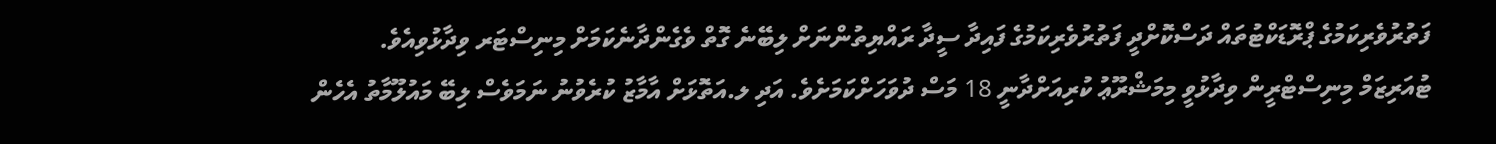ފަތުރުވެރިކަމުގެ ޕްރޮޑަކްޓުތައް ދަސްކޮށްދީ ފަތުރުވެރިކަމުގެ ފައިދާ ސީދާ ރައްޔިތުންނަށް ލިބޭނެ ގޮތް ވެގެންދާނެކަމަށް މިނިސްޓަރ ވިދާޅުވިއެވެ.
ޓުއަރިޒަމް މިނިސްޓްރީން ވިދާޅުވީ މިމަޝްރޫޢު ކުރިއަށްދާނީ 18 މަސް ދުވަހަށްކަމަށެވެ. އަދި ލ.އަތޮޅަށް އާމާޒު ކުރެވުނު ނަމަވެސް ލިބޭ މައުލޫމާތު އެހެން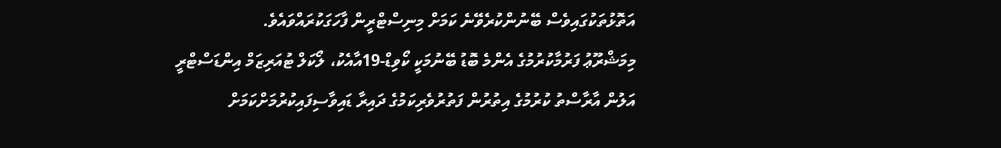އަތޮޅުތަކުގައިވެސް ބޭނުންކުރެވޭނެ ކަމަށް މިނިސްޓްރީން ފާހަގަކުރައްވައެވެ.
މިމަޝްރޫޢު ފަރުމާކުރުމުގެ އެންމެ ބޮޑު ބޭނުމަކީ ކޯވިޑް-19އާއެކު، ލޯކަލް ޓުއަރިޒަމް އިންޑަސްޓްރީ އަލުން އާރާސްތު ކުރުމުގެ އިތުރުން ފަތުރުވެރިކަމުގެ ދައިރާ ޑައިވާސިފައިކުރުމަށްކަމަށް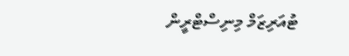ޓުއަރިޒަމް މިނިސްޓްރީން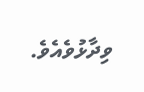ވިދާޅުވެއެވެ.